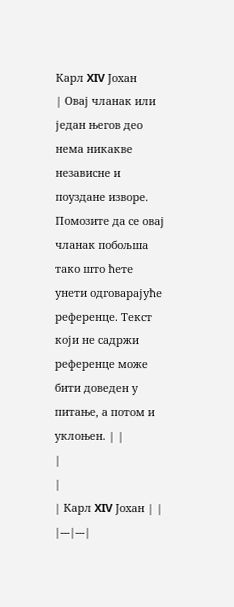Карл XIV Јохан
| Овај чланак или један његов део нема никакве независне и поуздане изворе. Помозите да се овај чланак побољша тако што ћете унети одговарајуће референце. Текст који не садржи референце може бити доведен у питање, а потом и уклоњен. | |
|
|
| Карл XIV Јохан | |
|---|---|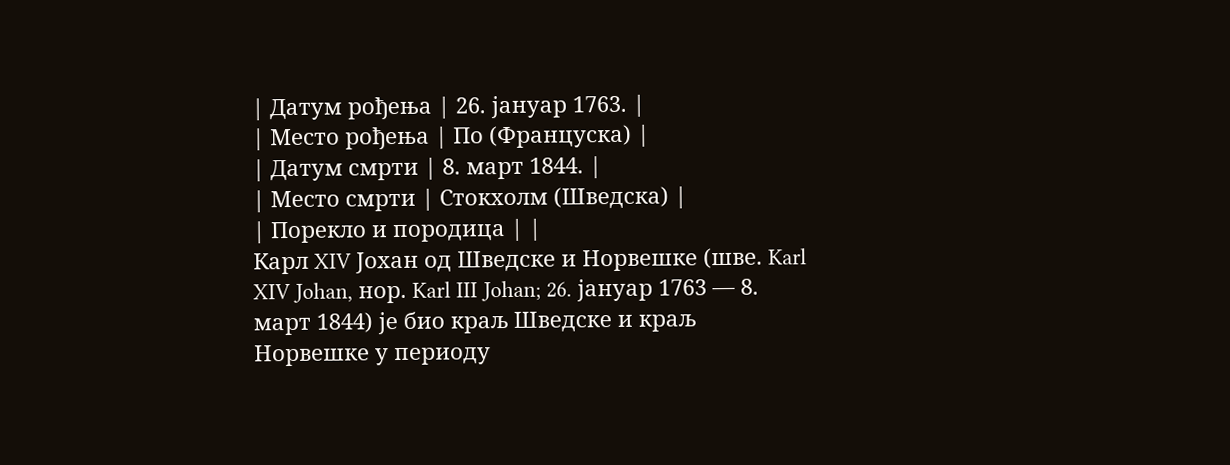| Датум рођења | 26. јануар 1763. |
| Место рођења | По (Француска) |
| Датум смрти | 8. март 1844. |
| Место смрти | Стокхолм (Шведска) |
| Порекло и породица | |
Карл XIV Јохан од Шведске и Норвешке (шве. Karl XIV Johan, нор. Karl III Johan; 26. јануар 1763 — 8. март 1844) је био краљ Шведске и краљ Норвешке у периоду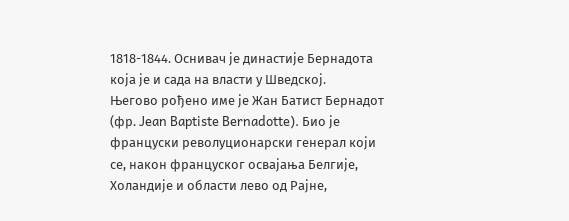1818-1844. Оснивач је династије Бернадота која је и сада на власти у Шведској.
Његово рођено име је Жан Батист Бернадот (фр. Jean Baptiste Bernadotte). Био је француски револуционарски генерал који се, након француског освајања Белгије, Холандије и области лево од Рајне,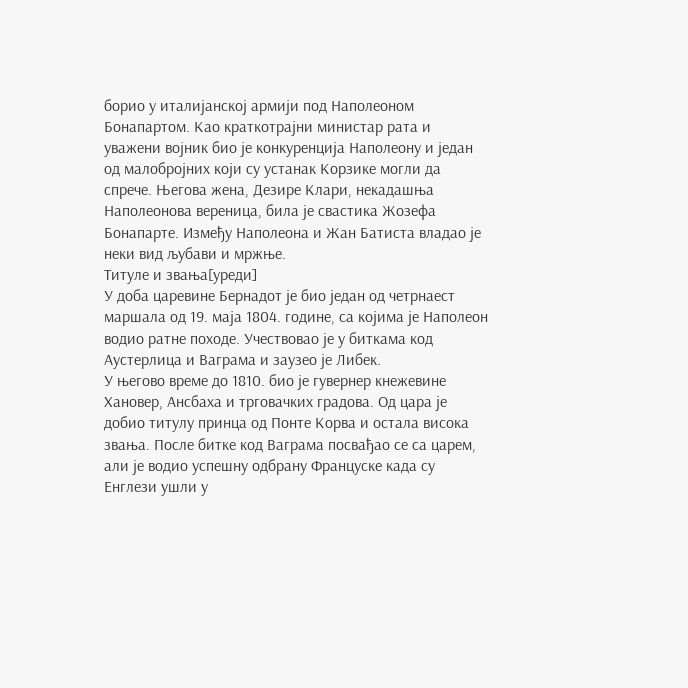борио у италијанској армији под Наполеоном Бонапартом. Као краткотрајни министар рата и уважени војник био је конкуренција Наполеону и један од малобројних који су устанак Корзике могли да спрече. Његова жена, Дезире Клари, некадашња Наполеонова вереница, била је свастика Жозефа Бонапарте. Између Наполеона и Жан Батиста владао је неки вид љубави и мржње.
Титуле и звања[уреди]
У доба царевине Бернадот је био један од четрнаест маршала од 19. маја 1804. године, са којима је Наполеон водио ратне походе. Учествовао је у биткама код Аустерлица и Ваграма и заузео је Либек.
У његово време до 1810. био је гувернер кнежевине Хановер, Ансбаха и трговачких градова. Од цара је добио титулу принца од Понте Корва и остала висока звања. После битке код Ваграма посвађао се са царем, али је водио успешну одбрану Француске када су Енглези ушли у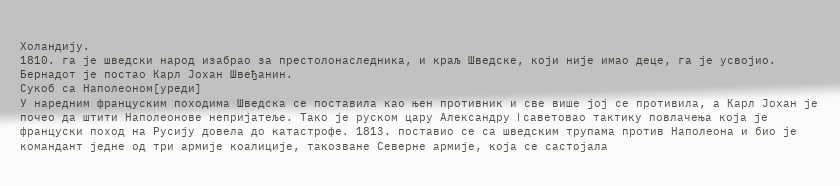Холандију.
1810. га је шведски народ изабрао за престолонаследника, и краљ Шведске, који није имао деце, га је усвојио. Бернадот је постао Карл Јохан Швеђанин.
Сукоб са Наполеоном[уреди]
У наредним француским походима Шведска се поставила као њен противник и све више јој се противила, а Карл Јохан је почео да штити Наполеонове непријатеље. Тако је руском цару Александру I саветовао тактику повлачења која је француски поход на Русију довела до катастрофе. 1813. поставио се са шведским трупама против Наполеона и био је командант једне од три армије коалиције, такозване Северне армије, која се састојала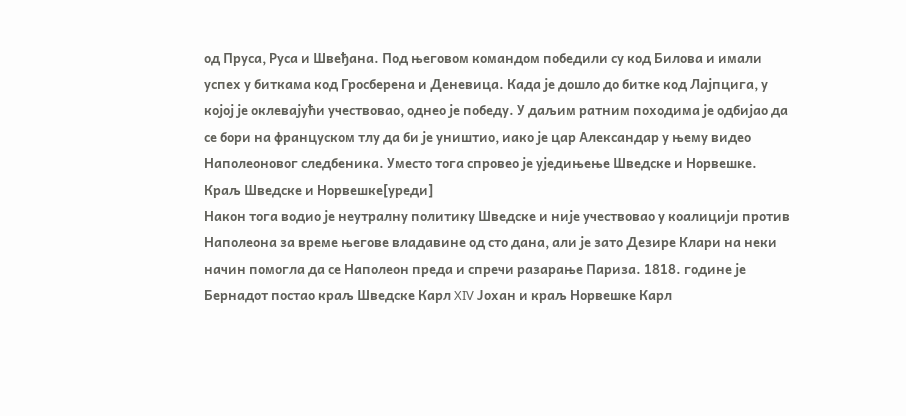од Пруса, Руса и Швеђана. Под његовом командом победили су код Билова и имали успех у биткама код Гросберена и Деневица. Када је дошло до битке код Лајпцига, у којој је оклевајући учествовао, однео је победу. У даљим ратним походима је одбијао да се бори на француском тлу да би је уништио, иако је цар Александар у њему видео Наполеоновог следбеника. Уместо тога спровео је уједињење Шведске и Норвешке.
Краљ Шведске и Норвешке[уреди]
Након тога водио је неутралну политику Шведске и није учествовао у коалицији против Наполеона за време његове владавине од сто дана, али је зато Дезире Клари на неки начин помогла да се Наполеон преда и спречи разарање Париза. 1818. године је Бернадот постао краљ Шведске Карл XIV Јохан и краљ Норвешке Карл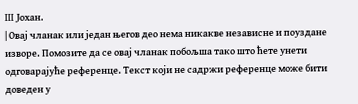III Јохан.
| Овај чланак или један његов део нема никакве независне и поуздане изворе. Помозите да се овај чланак побољша тако што ћете унети одговарајуће референце. Текст који не садржи референце може бити доведен у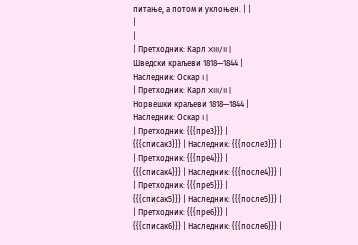питање, а потом и уклоњен. | |
|
|
| Претходник: Карл XIII/II |
Шведски краљеви 1818—1844 |
Наследник: Оскар I |
| Претходник: Карл XIII/II |
Норвешки краљеви 1818—1844 |
Наследник: Оскар I |
| Претходник: {{{пре3}}} |
{{{списак3}}} | Наследник: {{{после3}}} |
| Претходник: {{{пре4}}} |
{{{списак4}}} | Наследник: {{{после4}}} |
| Претходник: {{{пре5}}} |
{{{списак5}}} | Наследник: {{{после5}}} |
| Претходник: {{{пре6}}} |
{{{списак6}}} | Наследник: {{{после6}}} |